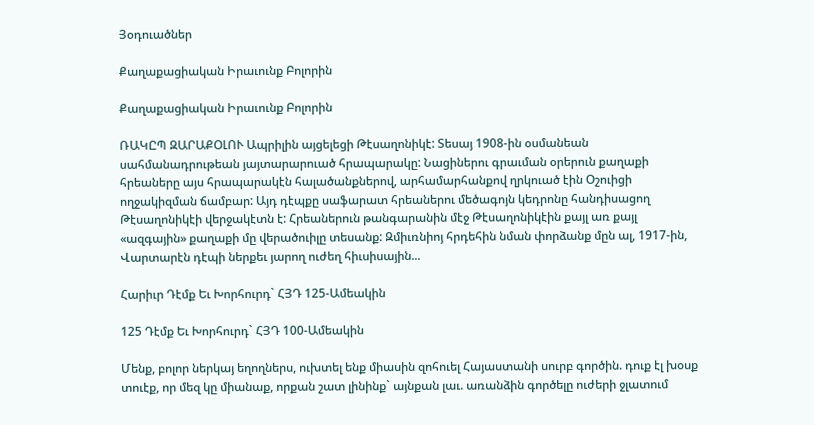Յօդուածներ

Քաղաքացիական Իրաւունք Բոլորին

Քաղաքացիական Իրաւունք Բոլորին

ՌԱԿԸՊ ԶԱՐԱՔՕԼՈՒ Ապրիլին այցելեցի Թէսաղոնիկէ: Տեսայ 1908-ին օսմանեան սահմանադրութեան յայտարարուած հրապարակը: Նացիներու գրաւման օրերուն քաղաքի հրեաները այս հրապարակէն հալածանքներով, արհամարհանքով ղրկուած էին Օշուիցի ողջակիզման ճամբար: Այդ դէպքը սաֆարատ հրեաներու մեծագոյն կեդրոնը հանդիսացող Թէսաղոնիկէի վերջակէտն է: Հրեաներուն թանգարանին մէջ Թէսաղոնիկէին քայլ առ քայլ «ազգային» քաղաքի մը վերածուիլը տեսանք: Զմիւռնիոյ հրդեհին նման փորձանք մըն ալ, 1917-ին, Վարտարէն դէպի ներքեւ յարող ուժեղ հիւսիսային...

Հարիւր Դէմք Եւ Խորհուրդ` ՀՅԴ 125-Ամեակին

125 Դէմք Եւ Խորհուրդ` ՀՅԴ 100-Ամեակին

Մենք, բոլոր ներկայ եղողներս, ուխտել ենք միասին զոհուել Հայաստանի սուրբ գործին. դուք էլ խօսք տուէք, որ մեզ կը միանաք, որքան շատ լինինք` այնքան լաւ. առանձին գործելը ուժերի ջլատում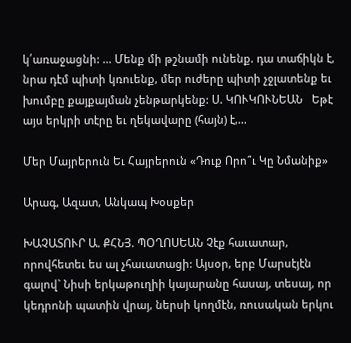կ՛առաջացնի: ... Մենք մի թշնամի ունենք. դա տաճիկն է, նրա դէմ պիտի կռուենք, մեր ուժերը պիտի չջլատենք եւ խումբը քայքայման չենթարկենք: Ս. ԿՈՒԿՈՒՆԵԱՆ   Եթէ այս երկրի տէրը եւ ղեկավարը (հայն) է,...

Մեր Մայրերուն Եւ Հայրերուն «Դուք Որո՞ւ Կը Նմանիք»

Արագ, Ազատ, Անկապ Խօսքեր

ԽԱՉԱՏՈՒՐ Ա. ՔՀՆՅ. ՊՕՂՈՍԵԱՆ Չէք հաւատար, որովհետեւ ես ալ չհաւատացի: Այսօր, երբ Մարսէյէն գալով` Նիսի երկաթուղիի կայարանը հասայ, տեսայ, որ կեդրոնի պատին վրայ, ներսի կողմէն, ռուսական երկու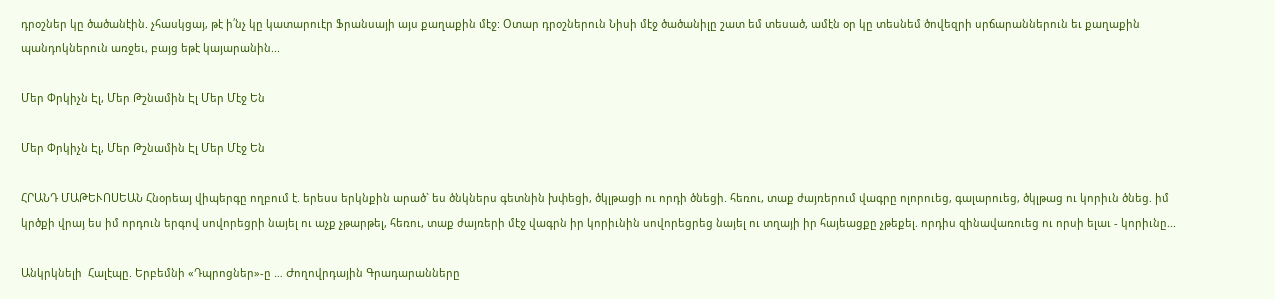դրօշներ կը ծածանէին. չհասկցայ, թէ ի՛նչ կը կատարուէր Ֆրանսայի այս քաղաքին մէջ: Օտար դրօշներուն Նիսի մէջ ծածանիլը շատ եմ տեսած, ամէն օր կը տեսնեմ ծովեզրի սրճարաններուն եւ քաղաքին պանդոկներուն առջեւ, բայց եթէ կայարանին...

Մեր Փրկիչն Էլ, Մեր Թշնամին Էլ Մեր Մէջ Են

Մեր Փրկիչն Էլ, Մեր Թշնամին Էլ Մեր Մէջ Են

ՀՐԱՆԴ ՄԱԹԵՒՈՍԵԱՆ Հնօրեայ վիպերգը ողբում է. երեսս երկնքին արած` ես ծնկներս գետնին խփեցի, ծկլթացի ու որդի ծնեցի. հեռու, տաք ժայռերում վագրը ոլորուեց, գալարուեց, ծկլթաց ու կորիւն ծնեց. իմ կրծքի վրայ ես իմ որդուն երգով սովորեցրի նայել ու աչք չթարթել, հեռու, տաք ժայռերի մէջ վագրն իր կորիւնին սովորեցրեց նայել ու տղայի իր հայեացքը չթեքել. որդիս զինավառուեց ու որսի ելաւ - կորիւնը...

Անկրկնելի  Հալէպը. Երբեմնի «Դպրոցներ»-ը … Ժողովրդային Գրադարանները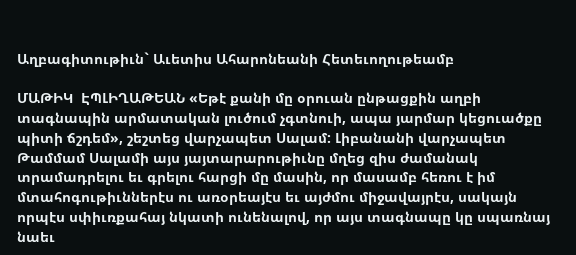Աղբագիտութիւն` Աւետիս Ահարոնեանի Հետեւողութեամբ

ՄԱԹԻԿ  ԷՊԼԻՂԱԹԵԱՆ «Եթէ քանի մը օրուան ընթացքին աղբի տագնապին արմատական լուծում չգտնուի, ապա յարմար կեցուածքը պիտի ճշդեմ», շեշտեց վարչապետ Սալամ: Լիբանանի վարչապետ Թամմամ Սալամի այս յայտարարութիւնը մղեց զիս ժամանակ տրամադրելու եւ գրելու հարցի մը մասին, որ մասամբ հեռու է իմ մտահոգութիւններէս ու առօրեայէս եւ այժմու միջավայրէս, սակայն որպէս սփիւռքահայ նկատի ունենալով, որ այս տագնապը կը սպառնայ նաեւ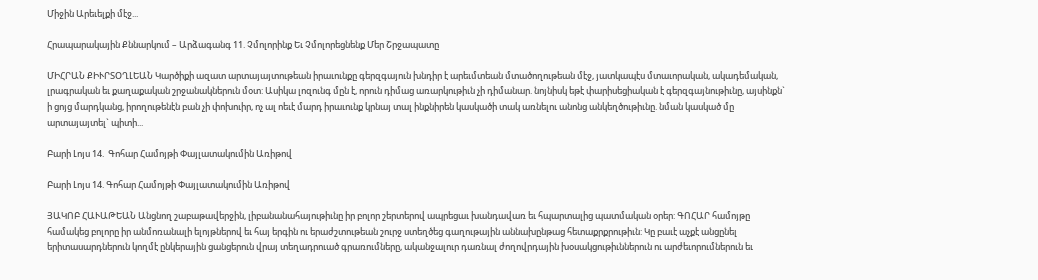Միջին Արեւելքի մէջ...

Հրապարակային Քննարկում – Արձագանգ 11. Չմոլորինք Եւ Չմոլորեցնենք Մեր Շրջապատը

ՄԻՀՐԱՆ ՔԻՒՐՏՕՂԼԵԱՆ Կարծիքի ազատ արտայայտութեան իրաւունքը գերզգայուն խնդիր է արեւմտեան մտածողութեան մէջ, յատկապէս մտաւորական, ակադեմական, լրագրական եւ քաղաքական շրջանակներուն մօտ: Ասիկա լոզունգ մըն է, որուն դիմաց առարկութիւն չի դիմանար. նոյնիսկ եթէ փարիսեցիական է գերզգայնութիւնը, այսինքն` ի ցոյց մարդկանց, իրողութենէն բան չի փոխուիր, ոչ ալ ոեւէ մարդ իրաւունք կրնայ տալ ինքնիրեն կասկածի տակ առնելու անոնց անկեղծութիւնը. նման կասկած մը արտայայտել` պիտի...

Բարի Լոյս 14.  Գոհար Համոյթի Փայլատակումին Առիթով

Բարի Լոյս 14. Գոհար Համոյթի Փայլատակումին Առիթով

ՅԱԿՈԲ ՀԱՒԱԹԵԱՆ Անցնող շաբաթավերջին, լիբանանահայութիւնը իր բոլոր շերտերով ապրեցաւ խանդավառ եւ հպարտալից պատմական օրեր: ԳՈՀԱՐ համոյթը համակեց բոլորը իր անմոռանալի ելոյթներով եւ հայ երգին ու երաժշտութեան շուրջ ստեղծեց գաղութային աննախընթաց հետաքրքրութիւն: Կը բաւէ աչքէ անցընել երիտասարդներուն կողմէ ընկերային ցանցերուն վրայ տեղադրուած գրառումները, ականջալուր դառնալ ժողովրդային խօսակցութիւններուն ու արժեւորումներուն եւ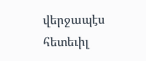վերջապէս հետեւիլ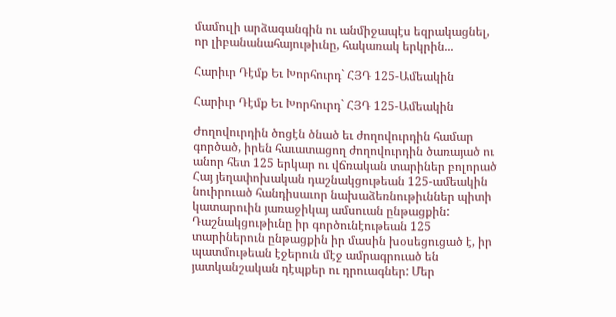մամուլի արձագանգին ու անմիջապէս եզրակացնել, որ լիբանանահայութիւնը, հակառակ երկրին...

Հարիւր Դէմք Եւ Խորհուրդ` ՀՅԴ 125-Ամեակին

Հարիւր Դէմք Եւ Խորհուրդ` ՀՅԴ 125-Ամեակին

Ժողովուրդին ծոցէն ծնած եւ ժողովուրդին համար գործած, իրեն հաւատացող ժողովուրդին ծառայած ու անոր հետ 125 երկար ու վճռական տարիներ բոլորած Հայ յեղափոխական դաշնակցութեան 125-ամեակին նուիրուած հանդիսաւոր նախաձեռնութիւններ պիտի կատարուին յառաջիկայ ամսուան ընթացքին: Դաշնակցութիւնը իր գործունէութեան 125 տարիներուն ընթացքին իր մասին խօսեցուցած է, իր պատմութեան էջերուն մէջ ամրագրուած են յատկանշական դէպքեր ու դրուագներ: Մեր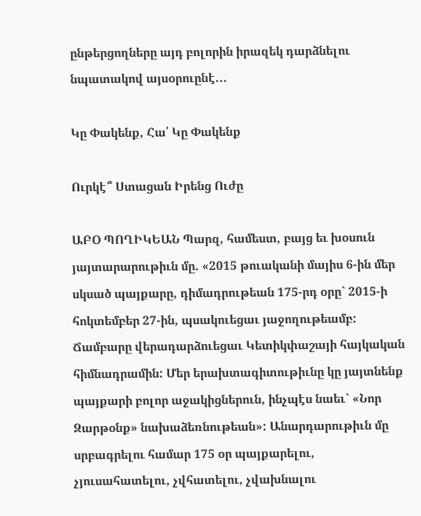ընթերցողները այդ բոլորին իրազեկ դարձնելու նպատակով այսօրուընէ...

Կը Փակենք, Հա՛ Կը Փակենք

Ուրկէ՞ Ստացան Իրենց Ուժը

ԱԲՕ ՊՈՂԻԿԵԱՆ Պարզ, համեստ, բայց եւ խօսուն յայտարարութիւն մը. «2015 թուականի մայիս 6-ին մեր սկսած պայքարը, դիմադրութեան 175-րդ օրը` 2015-ի հոկտեմբեր 27-ին, պսակուեցաւ յաջողութեամբ: Ճամբարը վերադարձուեցաւ Կետիկփաշայի հայկական հիմնադրամին: Մեր երախտագիտութիւնը կը յայտնենք պայքարի բոլոր աջակիցներուն, ինչպէս նաեւ` «Նոր Զարթօնք» նախաձեռնութեան»: Անարդարութիւն մը սրբագրելու համար 175 օր պայքարելու, չյուսահատելու, չվհատելու, չվախնալու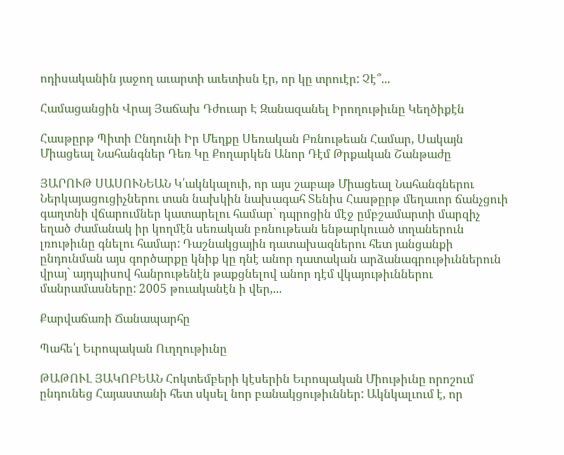ոդիսականին յաջող աւարտի աւետիսն էր, որ կը տրուէր: Չէ՞...

Համացանցին Վրայ Յաճախ Դժուար Է Զանազանել Իրողութիւնը Կեղծիքէն

Հասթըրթ Պիտի Ընդունի Իր Մեղքը Սեռական Բռնութեան Համար, Սակայն Միացեալ Նահանգներ Դեռ Կը Քողարկեն Անոր Դէմ Թրքական Շանթաժը

ՅԱՐՈՒԹ ՍԱՍՈՒՆԵԱՆ Կ՛ակնկալուի, որ այս շաբաթ Միացեալ Նահանգներու Ներկայացուցիչներու տան նախկին նախագահ Տենիս Հասթըրթ մեղաւոր ճանչցուի գաղտնի վճարումներ կատարելու համար` դպրոցին մէջ ըմբշամարտի մարզիչ եղած ժամանակ իր կողմէն սեռական բռնութեան ենթարկուած տղաներուն լռութիւնը գնելու համար: Դաշնակցային դատախազներու հետ յանցանքի ընդունման այս գործարքը կնիք կը դնէ անոր դատական արձանագրութիւններուն վրայ` այդպիսով հանրութենէն թաքցնելով անոր դէմ վկայութիւններու մանրամասները: 2005 թուականէն ի վեր,...

Քարվաճառի Ճանապարհը

Պահե՛լ Եւրոպական Ուղղութիւնը

ԹԱԹՈՒԼ ՅԱԿՈԲԵԱՆ Հոկտեմբերի կէսերին Եւրոպական Միութիւնը որոշում ընդունեց Հայաստանի հետ սկսել նոր բանակցութիւններ: Ակնկալւում է, որ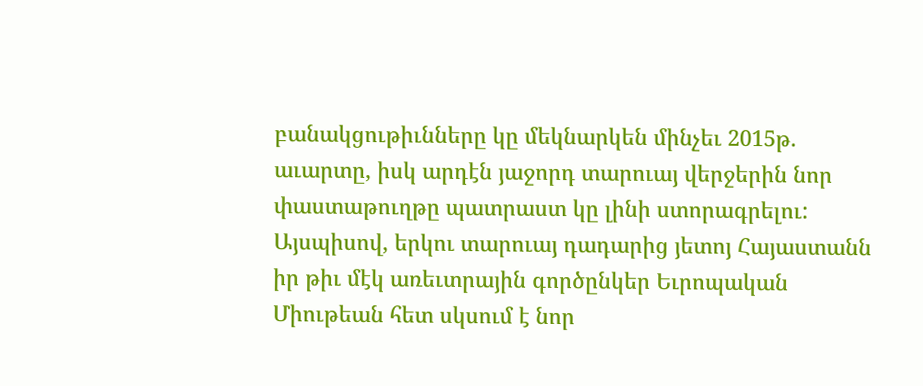բանակցութիւնները կը մեկնարկեն մինչեւ 2015թ. աւարտը, իսկ արդէն յաջորդ տարուայ վերջերին նոր փաստաթուղթը պատրաստ կը լինի ստորագրելու: Այսպիսով, երկու տարուայ դադարից յետոյ Հայաստանն իր թիւ մէկ առեւտրային գործընկեր Եւրոպական Միութեան հետ սկսում է նոր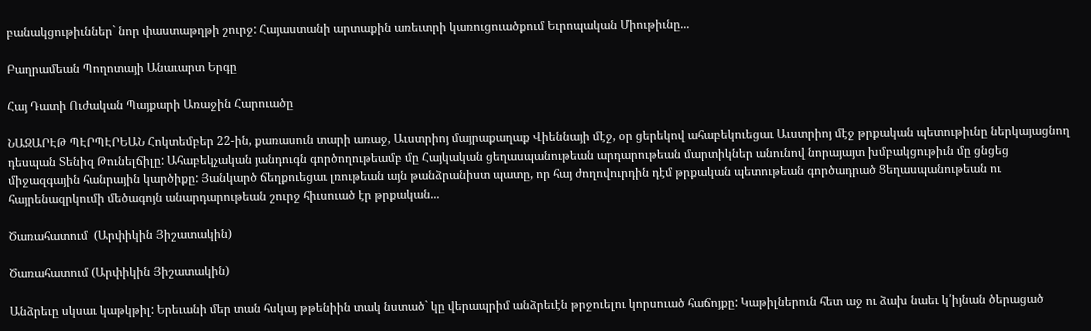բանակցութիւններ` նոր փաստաթղթի շուրջ: Հայաստանի արտաքին առեւտրի կառուցուածքում Եւրոպական Միութիւնը...

Բաղրամեան Պողոտայի Անաւարտ Երգը

Հայ Դատի Ուժական Պայքարի Առաջին Հարուածը

ՆԱԶԱՐԷԹ ՊԷՐՊԷՐԵԱՆ Հոկտեմբեր 22-ին, քառասուն տարի առաջ, Աւստրիոյ մայրաքաղաք Վիեննայի մէջ, օր ցերեկով ահաբեկուեցաւ Աւստրիոյ մէջ թրքական պետութիւնը ներկայացնող դեսպան Տենիզ Թունելճիլը: Ահաբեկչական յանդուգն գործողութեամբ մը Հայկական ցեղասպանութեան արդարութեան մարտիկներ անունով նորայայտ խմբակցութիւն մը ցնցեց միջազգային հանրային կարծիքը: Յանկարծ ճեղքուեցաւ լռութեան այն թանձրանիստ պատը, որ հայ ժողովուրդին դէմ թրքական պետութեան գործադրած Ցեղասպանութեան ու հայրենազրկումի մեծագոյն անարդարութեան շուրջ հիւսուած էր թրքական...

Ծառահատում  (Արփիկին Յիշատակին)

Ծառահատում (Արփիկին Յիշատակին)

Անձրեւը սկսաւ կաթկթիլ: Երեւանի մեր տան հսկայ թթենիին տակ նստած` կը վերապրիմ անձրեւէն թրջուելու կորսուած հաճոյքը: Կաթիլներուն հետ աջ ու ձախ նաեւ կ՛իյնան ծերացած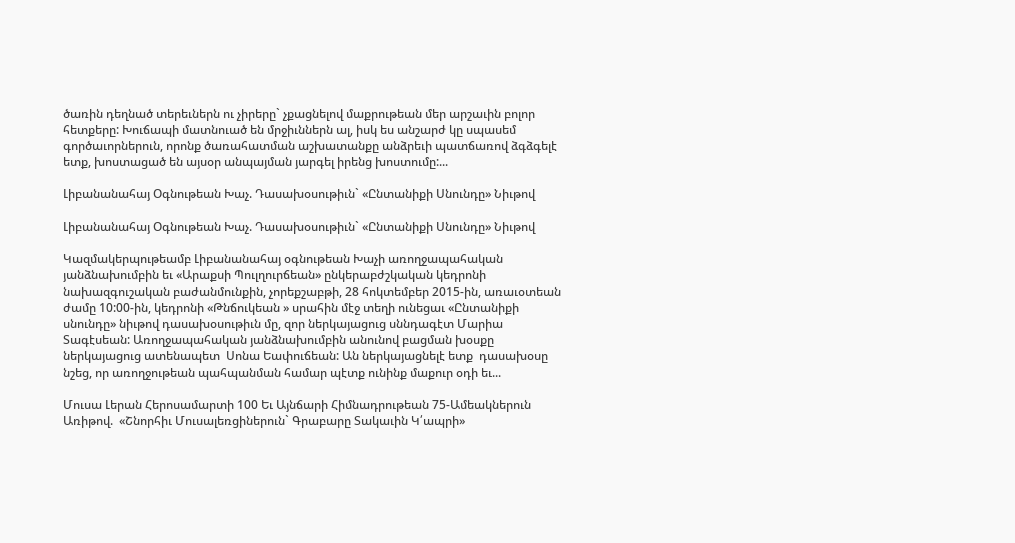ծառին դեղնած տերեւներն ու չիրերը` չքացնելով մաքրութեան մեր արշաւին բոլոր հետքերը: Խուճապի մատնուած են մրջիւններն ալ, իսկ ես անշարժ կը սպասեմ գործաւորներուն, որոնք ծառահատման աշխատանքը անձրեւի պատճառով ձգձգելէ ետք, խոստացած են այսօր անպայման յարգել իրենց խոստումը:...

Լիբանանահայ Օգնութեան Խաչ. Դասախօսութիւն` «Ընտանիքի Սնունդը» Նիւթով

Լիբանանահայ Օգնութեան Խաչ. Դասախօսութիւն` «Ընտանիքի Սնունդը» Նիւթով

Կազմակերպութեամբ Լիբանանահայ օգնութեան Խաչի առողջապահական յանձնախումբին եւ «Արաքսի Պուլղուրճեան» ընկերաբժշկական կեդրոնի նախազգուշական բաժանմունքին, չորեքշաբթի, 28 հոկտեմբեր 2015-ին, առաւօտեան ժամը 10:00-ին, կեդրոնի «Թնճուկեան » սրահին մէջ տեղի ունեցաւ «Ընտանիքի սնունդը» նիւթով դասախօսութիւն մը, զոր ներկայացուց սննդագէտ Մարիա Տագէսեան: Առողջապահական յանձնախումբին անունով բացման խօսքը ներկայացուց ատենապետ  Սոնա Եափուճեան: Ան ներկայացնելէ ետք  դասախօսը նշեց, որ առողջութեան պահպանման համար պէտք ունինք մաքուր օդի եւ...

Մուսա Լերան Հերոսամարտի 100 Եւ Այնճարի Հիմնադրութեան 75-Ամեակներուն Առիթով.  «Շնորհիւ Մուսալեռցիներուն` Գրաբարը Տակաւին Կ՛ապրի»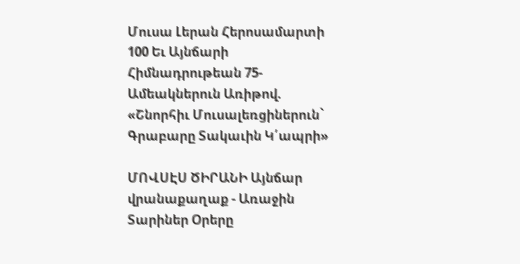Մուսա Լերան Հերոսամարտի 100 Եւ Այնճարի Հիմնադրութեան 75-Ամեակներուն Առիթով. «Շնորհիւ Մուսալեռցիներուն` Գրաբարը Տակաւին Կ՛ապրի»

ՄՈՎՍԷՍ ԾԻՐԱՆԻ Այնճար վրանաքաղաք - Առաջին Տարիներ Օրերը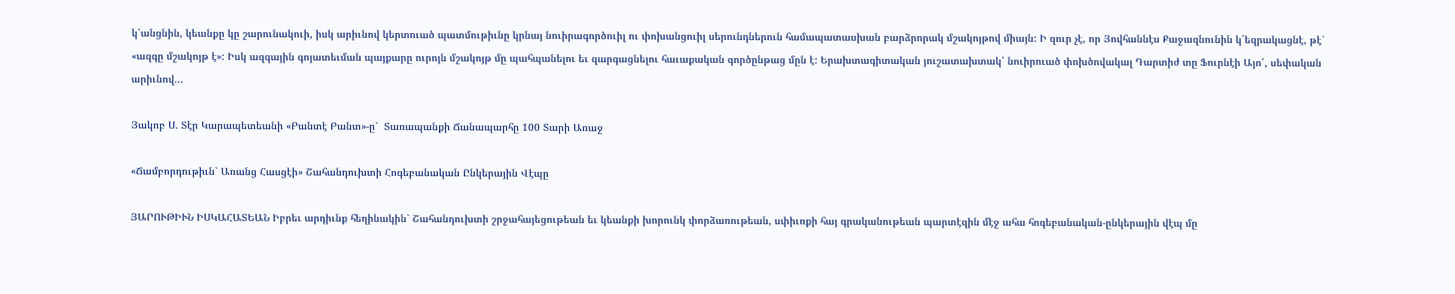կ՛անցնին, կեանքը կը շարունակուի, իսկ արիւնով կերտուած պատմութիւնը կրնայ նուիրագործուիլ ու փոխանցուիլ սերունդներուն համապատասխան բարձրորակ մշակոյթով միայն: Ի զուր չէ, որ Յովհաննէս Քաջազնունին կ՛եզրակացնէ, թէ` «ազգը մշակոյթ է»: Իսկ ազգային գոյատեւման պայքարը ուրոյն մշակոյթ մը պահպանելու եւ զարգացնելու հաւաքական գործընթաց մըն է: Երախտագիտական յուշատախտակ՝ նուիրուած փոխծովակալ Դարտիժ տը Ֆուրնէի Այո՛, սեփական արիւնով...

Յակոբ Ս. Տէր Կարապետեանի «Բանտէ Բանտ»-ը`  Տառապանքի Ճանապարհը 100 Տարի Առաջ

«Ճամբորդութիւն` Առանց Հասցէի» Շահանդուխտի Հոգեբանական Ընկերային Վէպը

ՅԱՐՈՒԹԻՒՆ ԻՍԿԱՀԱՏԵԱՆ Իբրեւ արդիւնք հեղինակին` Շահանդուխտի շրջահայեցութեան եւ կեանքի խորունկ փորձառութեան, սփիւռքի հայ գրականութեան պարտէզին մէջ ահա հոգեբանական-ընկերային վէպ մը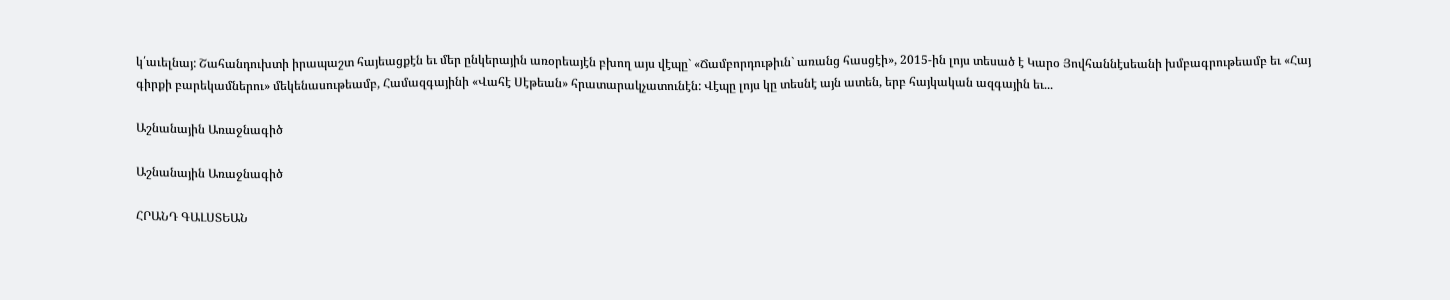կ՛աւելնայ: Շահանդուխտի իրապաշտ հայեացքէն եւ մեր ընկերային առօրեայէն բխող այս վէպը` «Ճամբորդութիւն` առանց հասցէի», 2015-ին լոյս տեսած է Կարօ Յովհաննէսեանի խմբագրութեամբ եւ «Հայ գիրքի բարեկամներու» մեկենասութեամբ, Համազգայինի «Վահէ Սէթեան» հրատարակչատունէն: Վէպը լոյս կը տեսնէ այն ատեն, երբ հայկական ազգային եւ...

Աշնանային Առաջնագիծ

Աշնանային Առաջնագիծ

ՀՐԱՆԴ ԳԱԼՍՏԵԱՆ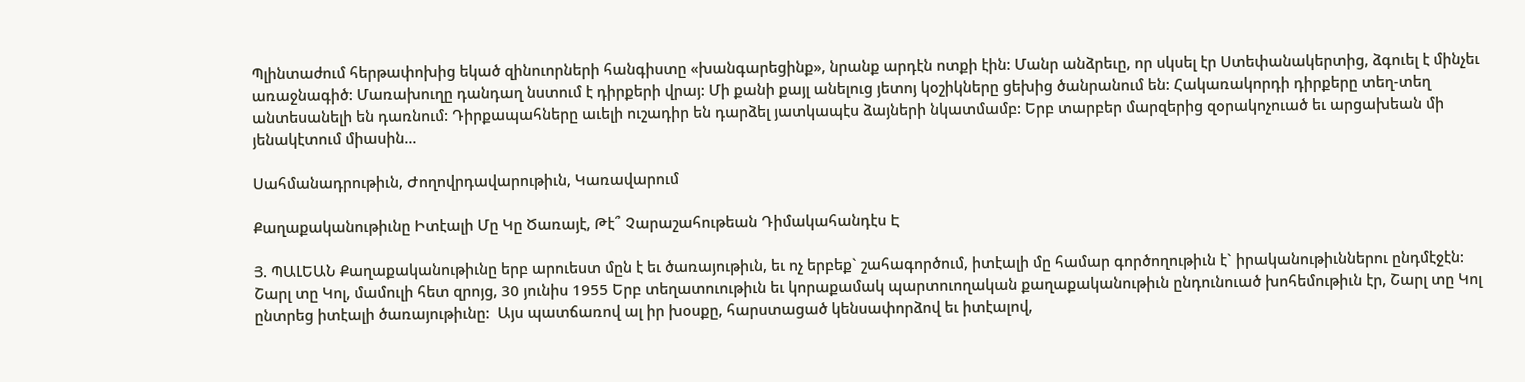Պլինտաժում հերթափոխից եկած զինուորների հանգիստը «խանգարեցինք», նրանք արդէն ոտքի էին: Մանր անձրեւը, որ սկսել էր Ստեփանակերտից, ձգուել է մինչեւ առաջնագիծ: Մառախուղը դանդաղ նստում է դիրքերի վրայ: Մի քանի քայլ անելուց յետոյ կօշիկները ցեխից ծանրանում են: Հակառակորդի դիրքերը տեղ-տեղ անտեսանելի են դառնում: Դիրքապահները աւելի ուշադիր են դարձել յատկապէս ձայների նկատմամբ: Երբ տարբեր մարզերից զօրակոչուած եւ արցախեան մի յենակէտում միասին...

Սահմանադրութիւն, Ժողովրդավարութիւն, Կառավարում

Քաղաքականութիւնը Իտէալի Մը Կը Ծառայէ, Թէ՞ Չարաշահութեան Դիմակահանդէս Է

Յ. ՊԱԼԵԱՆ Քաղաքականութիւնը երբ արուեստ մըն է եւ ծառայութիւն, եւ ոչ երբեք` շահագործում, իտէալի մը համար գործողութիւն է` իրականութիւններու ընդմէջէն: Շարլ տը Կոլ, մամուլի հետ զրոյց, 30 յունիս 1955 Երբ տեղատուութիւն եւ կորաքամակ պարտուողական քաղաքականութիւն ընդունուած խոհեմութիւն էր, Շարլ տը Կոլ ընտրեց իտէալի ծառայութիւնը:  Այս պատճառով ալ իր խօսքը, հարստացած կենսափորձով եւ իտէալով,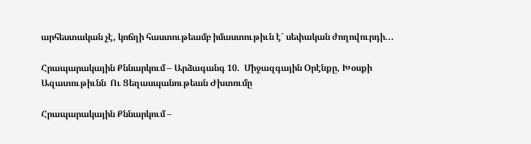արհեստական չէ, կոճղի հաստութեամբ իմաստութիւն է` սեփական ժողովուրդի...

Հրապարակային Քննարկում – Արձագանգ 10.  Միջազգային Օրէնքը, Խօսքի Ազատութիւնն  Ու Ցեղասպանութեան Ժխտումը

Հրապարակային Քննարկում –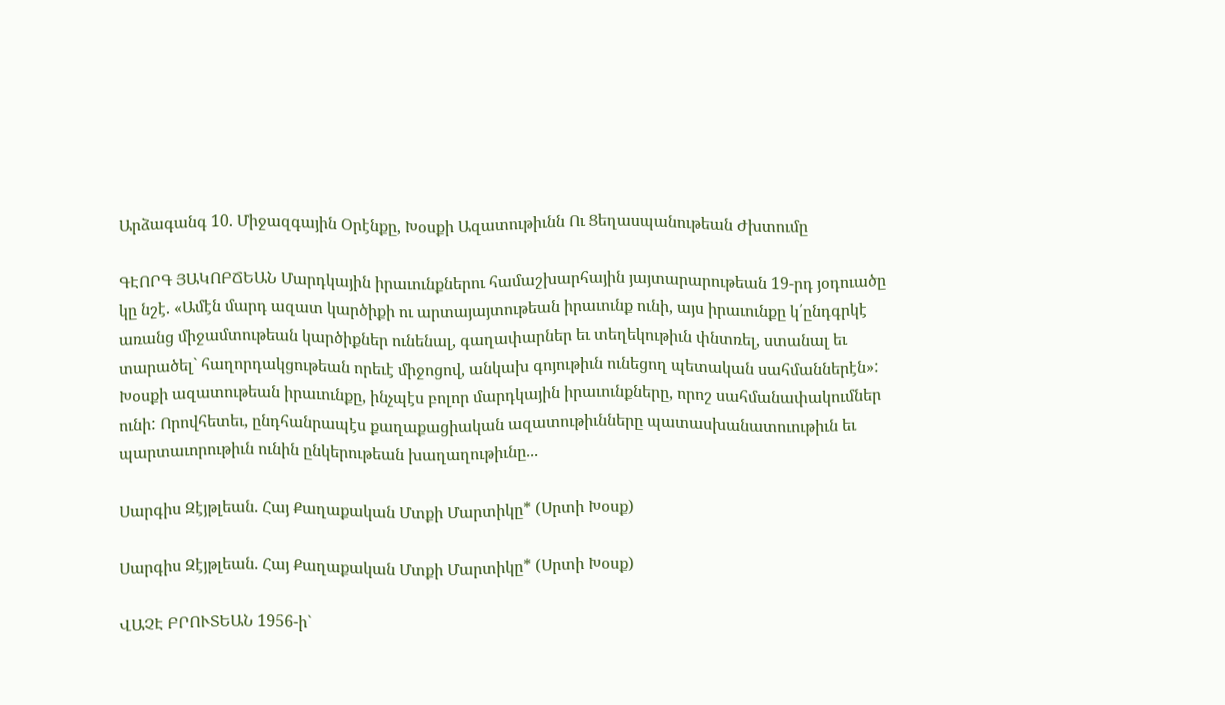Արձագանգ 10. Միջազգային Օրէնքը, Խօսքի Ազատութիւնն Ու Ցեղասպանութեան Ժխտումը

ԳԷՈՐԳ ՅԱԿՈԲՃԵԱՆ Մարդկային իրաւունքներու համաշխարհային յայտարարութեան 19-րդ յօդուածը կը նշէ. «Ամէն մարդ ազատ կարծիքի ու արտայայտութեան իրաւունք ունի, այս իրաւունքը կ՛ընդգրկէ առանց միջամտութեան կարծիքներ ունենալ, գաղափարներ եւ տեղեկութիւն փնտռել, ստանալ եւ տարածել` հաղորդակցութեան որեւէ միջոցով, անկախ գոյութիւն ունեցող պետական սահմաններէն»: Խօսքի ազատութեան իրաւունքը, ինչպէս բոլոր մարդկային իրաւունքները, որոշ սահմանափակումներ ունի: Որովհետեւ, ընդհանրապէս քաղաքացիական ազատութիւնները պատասխանատուութիւն եւ պարտաւորութիւն ունին ընկերութեան խաղաղութիւնը...

Սարգիս Զէյթլեան. Հայ Քաղաքական Մտքի Մարտիկը* (Սրտի Խօսք)

Սարգիս Զէյթլեան. Հայ Քաղաքական Մտքի Մարտիկը* (Սրտի Խօսք)

ՎԱՉԷ ԲՐՈՒՏԵԱՆ 1956-ի`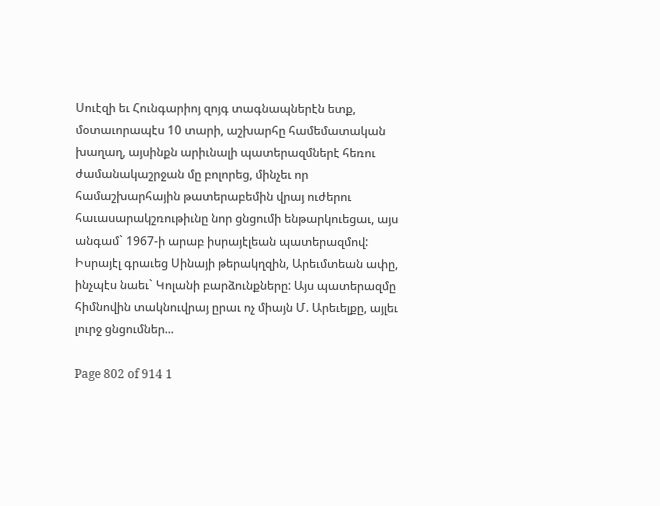Սուէզի եւ Հունգարիոյ զոյգ տագնապներէն ետք, մօտաւորապէս 10 տարի, աշխարհը համեմատական խաղաղ, այսինքն արիւնալի պատերազմներէ հեռու ժամանակաշրջան մը բոլորեց, մինչեւ որ համաշխարհային թատերաբեմին վրայ ուժերու հաւասարակշռութիւնը նոր ցնցումի ենթարկուեցաւ, այս անգամ` 1967-ի արաբ իսրայէլեան պատերազմով: Իսրայէլ գրաւեց Սինայի թերակղզին, Արեւմտեան ափը, ինչպէս նաեւ` Կոլանի բարձունքները: Այս պատերազմը հիմնովին տակնուվրայ ըրաւ ոչ միայն Մ. Արեւելքը, այլեւ լուրջ ցնցումներ...

Page 802 of 914 1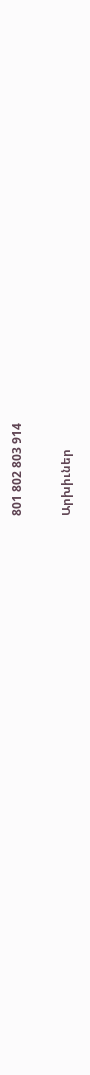801 802 803 914

Արխիւներ